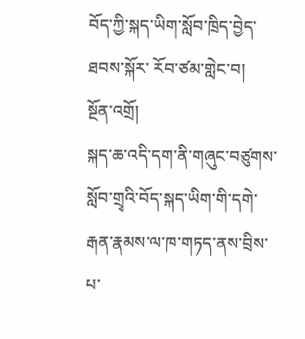བོད་ཀྱི་སྐད་ཡིག་སློབ་ཁྲིད་བྱེད་ཐབས་སྐོར་ རོབ་ཙམ་གླེང་བ།
སྔོན་འགྲོ།
སྐད་ཆ་འདི་དག་ནི་གཞུང་བཙུགས་སློབ་གྲྭའི་བོད་སྐད་ཡིག་གི་དགེ་རྒན་རྣམས་ལ་ཁ་གཏད་ནས་བྲིས་པ་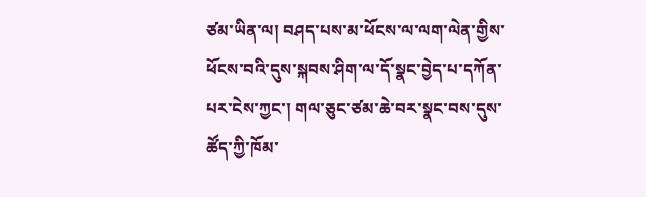ཙམ་ཡིན་ལ། བཤད་པས་མ་ཕོངས་ལ་ལག་ལེན་གྱིས་ཕོངས་བའི་དུས་སྐབས་ཤིག་ལ་དོ་སྣང་བྱེད་པ་དཀོན་པར་ངེས་ཀྱང་། གལ་ཅུང་ཙམ་ཆེ་བར་སྣང་བས་དུས་ཚོད་ཀྱི་ཁོམ་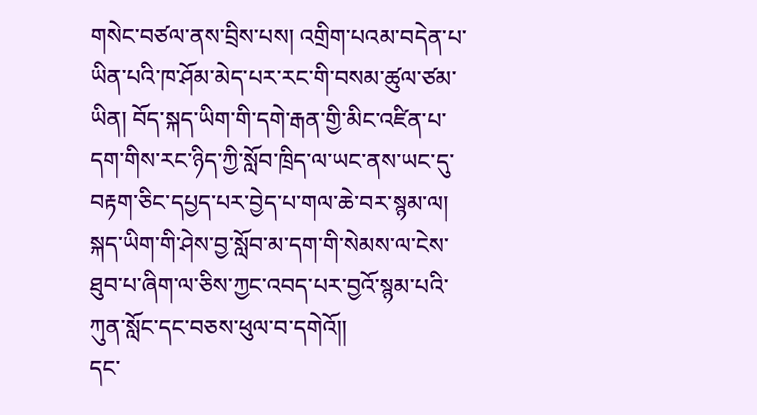གསེང་བཙལ་ནས་བྲིས་པས། འགྲིག་པའམ་བདེན་པ་ཡིན་པའི་ཁ་ཤོམ་མེད་པར་རང་གི་བསམ་ཚུལ་ཙམ་ཡིན། བོད་སྐད་ཡིག་གི་དགེ་རྒན་གྱི་མིང་འཛིན་པ་དག་གིས་རང་ཉིད་ཀྱི་སློབ་ཁྲིད་ལ་ཡང་ནས་ཡང་དུ་བརྟག་ཅིང་དཔྱད་པར་བྱེད་པ་གལ་ཆེ་བར་སྙམ་ལ། སྐད་ཡིག་གི་ཤེས་བྱ་སློབ་མ་དག་གི་སེམས་ལ་ངེས་ཐུབ་པ་ཞིག་ལ་ཅིས་ཀྱང་འབད་པར་བྱའོ་སྙམ་པའི་ཀུན་སློང་དང་བཅས་ཕུལ་བ་དགེའོ།།
དང་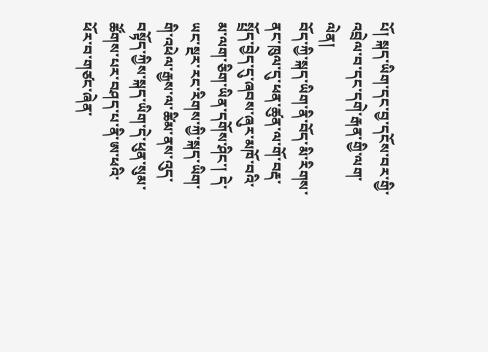པོ། སྐད་ཡིག་དང་བྱ་དངོས་བར་གྱི་འབྲེལ་བ་དང་དགེ་རྒན་གྱི་ལག་ལེན།
བོད་ཀྱི་སྐད་ཡིག་ནི་བོད་མི་རིགས་ནང་ཁུལ་དུ་ཕན་ཚུན་ལ་གོ་བརྡ་སྤྲོད་བྱེད་དུ་ཞབས་ཞུར་མཁོ་བའི་མ་ལག་ཅིག་ཡིན་དགོས་ཤིང་། དེ་ཡང་སྔར་རང་རིགས་ཀྱི་སྐད་ཡིག་གི་འཕེལ་རྒྱས་ལ་ཚིམ་ནས་འུད་བསྟོད་ཀྱིས་སྐད་ཡིག་དེ་ཕུན་སུམ་ཚོགས་པར་བཤད་པ་ནི་ཨ་ཕའི་ཕོར་བ་གཙང་ཞེན་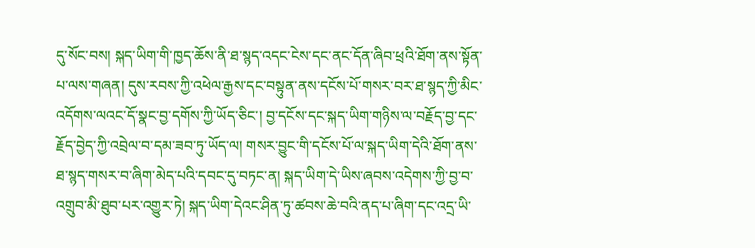དུ་སོང་བས། སྐད་ཡིག་གི་ཁྱད་ཆོས་ནི་ཐ་སྙད་འདང་ངེས་དང་ནང་དོན་ཞིབ་ཕྲའི་ཐོག་ནས་སྟོན་པ་ལས་གཞན། དུས་རབས་ཀྱི་འཕེལ་རྒྱས་དང་བསྟུན་ནས་དངོས་པོ་གསར་བར་ཐ་སྙད་ཀྱི་མིང་འདོགས་ལའང་དོ་སྣང་བྱ་དགོས་ཀྱི་ཡོད་ཅིང་། བྱ་དངོས་དང་སྐད་ཡིག་གཉིས་ལ་བརྗོད་བྱ་དང་རྗོད་བྱེད་ཀྱི་འབྲེལ་བ་དམ་ཟབ་ཏུ་ཡོད་ལ། གསར་བྱུང་གི་དངོས་པོ་ལ་སྐད་ཡིག་དེའི་ཐོག་ནས་ཐ་སྙད་གསར་བ་ཞིག་མེད་པའི་དབང་དུ་བཏང་ན། སྐད་ཡིག་དེ་ཡིས་ཞབས་འདེགས་ཀྱི་བྱ་བ་འགྲུབ་མི་ཐུབ་པར་འགྱུར་ཏེ། སྐད་ཡིག་དེའང་ཤིན་ཏུ་ཚབས་ཆེ་བའི་ནད་པ་ཞིག་དང་འདྲ་ཡི་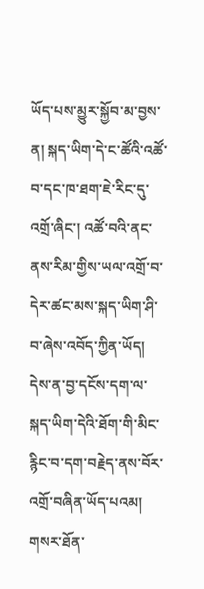ཡོད་པས་མྱུར་སྐྱོབ་མ་བྱས་ན། སྐད་ཡིག་དེ་ང་ཚོའི་འཚོ་བ་དང་ཁ་ཐག་ཇེ་རིང་དུ་འགྲོ་ཞིང་། འཚོ་བའི་ནང་ནས་རིམ་གྱིས་ཡལ་འགྲོ་བ་དེར་ཚང་མས་སྐད་ཡིག་ཤི་བ་ཞེས་འབོད་ཀྱིན་ཡོད། དེས་ན་བྱ་དངོས་དག་ལ་སྐད་ཡིག་དེའི་ཐོག་གི་མིང་རྙིང་བ་དག་བརྗེད་ནས་བོར་འགྲོ་བཞིན་ཡོད་པའམ། གསར་ཐོན་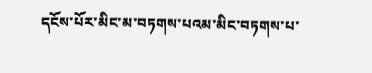དངོས་པོར་མིང་མ་བཏགས་པའམ་མིང་བཏགས་པ་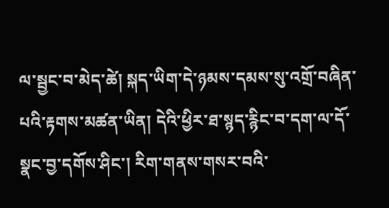ལ་སྦྱང་བ་མེད་ཚེ། སྐད་ཡིག་དེ་ཉམས་དམས་སུ་འགྲོ་བཞིན་པའི་རྟགས་མཚན་ཡིན། དེའི་ཕྱིར་ཐ་སྙད་རྙིང་བ་དག་ལ་དོ་སྣང་བྱ་དགོས་ཤིང་། རིག་གནས་གསར་བའི་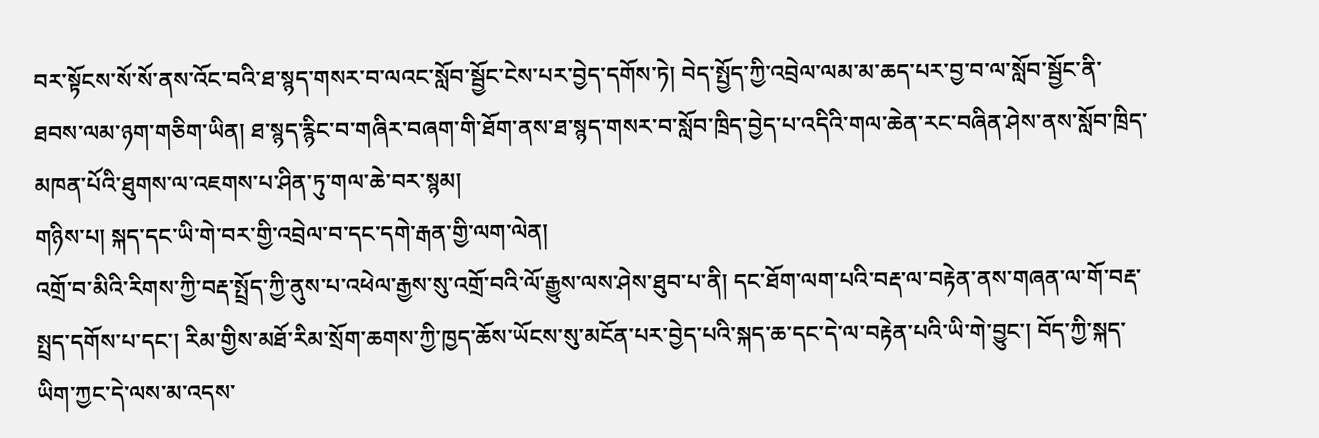བར་སྟོངས་སོ་སོ་ནས་འོང་བའི་ཐ་སྙད་གསར་བ་ལའང་སློབ་སྦྱོང་ངེས་པར་བྱེད་དགོས་ཏེ། བེད་སྤྱོད་ཀྱི་འབྲེལ་ལམ་མ་ཆད་པར་བྱ་བ་ལ་སློབ་སྦྱོང་ནི་ཐབས་ལམ་ཉག་གཅིག་ཡིན། ཐ་སྙད་རྙིང་བ་གཞིར་བཞག་གི་ཐོག་ནས་ཐ་སྙད་གསར་བ་སློབ་ཁྲིད་བྱེད་པ་འདིའི་གལ་ཆེན་རང་བཞིན་ཤེས་ནས་སློབ་ཁྲིད་མཁན་པོའི་ཐུགས་ལ་འཇགས་པ་ཤིན་ཏུ་གལ་ཆེ་བར་སྙམ།
གཉིས་པ། སྐད་དང་ཡི་གེ་བར་གྱི་འབྲེལ་བ་དང་དགེ་རྒན་གྱི་ལག་ལེན།
འགྲོ་བ་མིའི་རིགས་ཀྱི་བརྡ་སྤྲོད་ཀྱི་ནུས་པ་འཕེལ་རྒྱས་སུ་འགྲོ་བའི་ལོ་རྒྱུས་ལས་ཤེས་ཐུབ་པ་ནི། དང་ཐོག་ལག་པའི་བརྡ་ལ་བརྟེན་ནས་གཞན་ལ་གོ་བརྡ་སྤྲད་དགོས་པ་དང་། རིམ་གྱིས་མཐོ་རིམ་སྲོག་ཆགས་ཀྱི་ཁྱད་ཆོས་ཡོངས་སུ་མངོན་པར་བྱེད་པའི་སྐད་ཆ་དང་དེ་ལ་བརྟེན་པའི་ཡི་གེ་བྱུང་། བོད་ཀྱི་སྐད་ཡིག་ཀྱང་དེ་ལས་མ་འདས་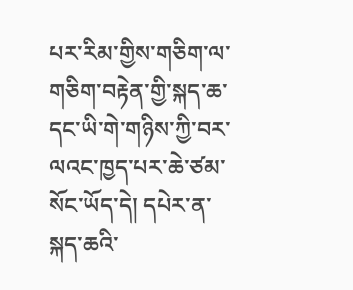པར་རིམ་གྱིས་གཅིག་ལ་གཅིག་བརྟེན་གྱི་སྐད་ཆ་དང་ཡི་གེ་གཉིས་ཀྱི་བར་ལའང་ཁྱད་པར་ཆེ་ཙམ་སོང་ཡོད་དེ། དཔེར་ན་སྐད་ཆའི་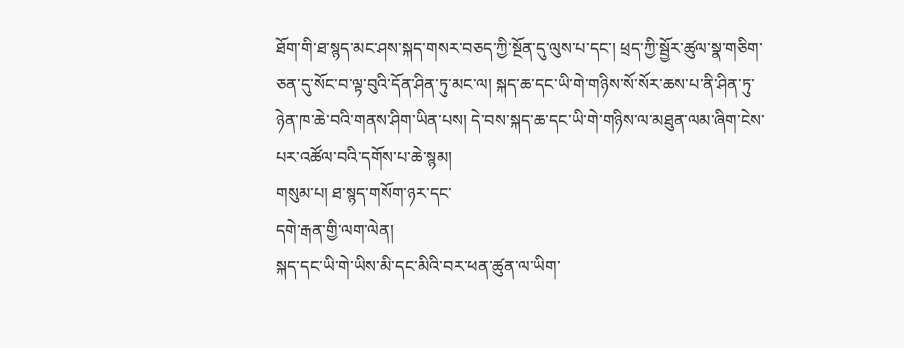ཐོག་གི་ཐ་སྙད་མང་ཤས་སྐད་གསར་བཅད་ཀྱི་སྔོན་དུ་ལུས་པ་དང་། ཕྲད་ཀྱི་སྦྱོར་ཚུལ་སྣ་གཅིག་ཅན་དུ་སོང་བ་ལྟ་བུའི་དོན་ཤིན་ཏུ་མང་ལ། སྐད་ཆ་དང་ཡི་གེ་གཉིས་སོ་སོར་ཆས་པ་ནི་ཤིན་ཏུ་ཉེན་ཁ་ཆེ་བའི་གནས་ཤིག་ཡིན་པས། དེ་བས་སྐད་ཆ་དང་ཡི་གེ་གཉིས་ལ་མཐུན་ལམ་ཞིག་ངེས་པར་འཚོལ་བའི་དགོས་པ་ཆེ་སྙམ།
གསུམ་པ། ཐ་སྙད་གསོག་ཉར་དང་
དགེ་རྒན་གྱི་ལག་ལེན།
སྐད་དང་ཡི་གེ་ཡིས་མི་དང་མིའི་བར་ཕན་ཚུན་ལ་ཡིག་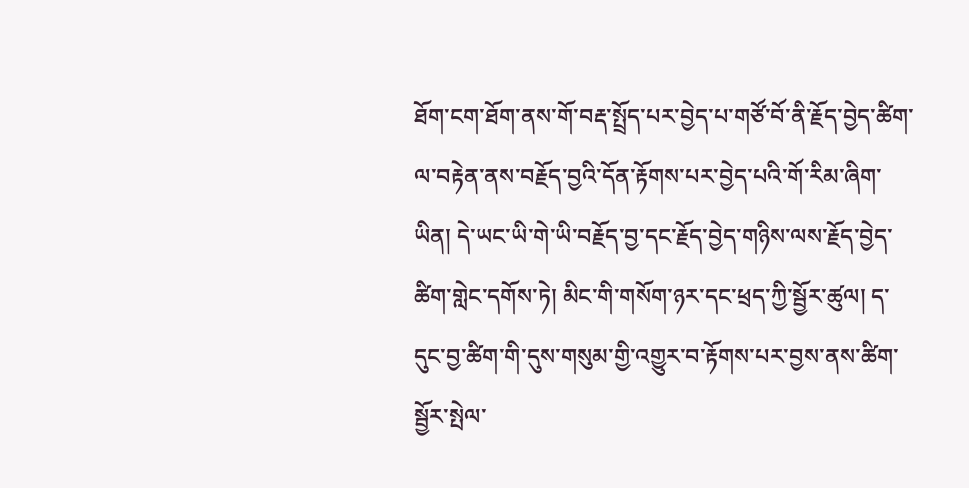ཐོག་ངག་ཐོག་ནས་གོ་བརྡ་སྤྲོད་པར་བྱེད་པ་གཙོ་བོ་ནི་རྗོད་བྱེད་ཚིག་ལ་བརྟེན་ནས་བརྗོད་བྱའི་དོན་རྟོགས་པར་བྱེད་པའི་གོ་རིམ་ཞིག་ཡིན། དེ་ཡང་ཡི་གེ་ཡི་བརྗོད་བྱ་དང་རྗོད་བྱེད་གཉིས་ལས་རྗོད་བྱེད་ཚིག་གླེང་དགོས་ཏེ། མིང་གི་གསོག་ཉར་དང་ཕྲད་ཀྱི་སྦྱོར་ཚུལ། ད་དུང་བྱ་ཚིག་གི་དུས་གསུམ་གྱི་འགྱུར་བ་རྟོགས་པར་བྱས་ནས་ཚིག་སྦྱོར་སྤེལ་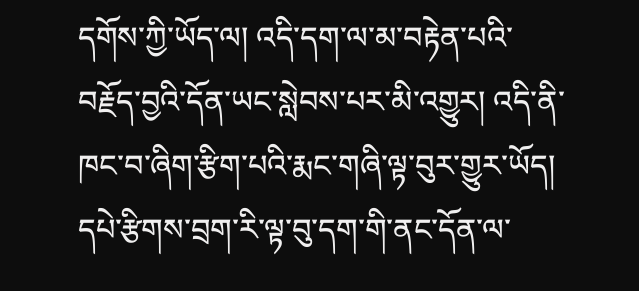དགོས་ཀྱི་ཡོད་ལ། འདི་དག་ལ་མ་བརྟེན་པའི་བརྗོད་བྱའི་དོན་ཡང་སླེབས་པར་མི་འགྱུར། འདི་ནི་ཁང་བ་ཞིག་རྩིག་པའི་རྨང་གཞི་ལྟ་བུར་གྱུར་ཡོད། དཔེ་རྩིགས་བྲག་རི་ལྟ་བུ་དག་གི་ནང་དོན་ལ་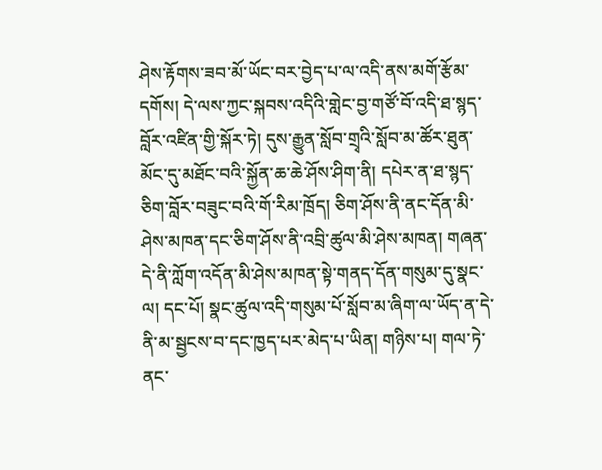ཤེས་རྟོགས་ཟབ་མོ་ཡོང་བར་བྱེད་པ་ལ་འདི་ནས་མགོ་རྩོམ་དགོས། དེ་ལས་ཀྱང་སྐབས་འདིའི་གླེང་བྱ་གཙོ་བོ་འདི་ཐ་སྙད་བློར་འཛིན་གྱི་སྐོར་ཏེ། དུས་རྒྱུན་སློབ་གྲྭའི་སློབ་མ་ཚོར་ཐུན་མོང་དུ་མཐོང་བའི་སྐྱོན་ཆ་ཆེ་ཤོས་ཤིག་ནི། དཔེར་ན་ཐ་སྙད་ཅིག་བློར་བཟུང་བའི་གོ་རིམ་ཁྲོད། ཅིག་ཤོས་ནི་ནང་དོན་མི་ཤེས་མཁན་དང་ཅིག་ཤོས་ནི་འབྲི་ཚུལ་མི་ཤེས་མཁན། གཞན་དེ་ནི་ཀློག་འདོན་མི་ཤེས་མཁན་སྟེ་གནད་དོན་གསུམ་དུ་སྣང་ལ། དང་པོ། སྣང་ཚུལ་འདི་གསུམ་པོ་སློབ་མ་ཞིག་ལ་ཡོད་ན་དེ་ནི་མ་སྦྱངས་བ་དང་ཁྱད་པར་མེད་པ་ཡིན། གཉིས་པ། གལ་ཏེ་ནང་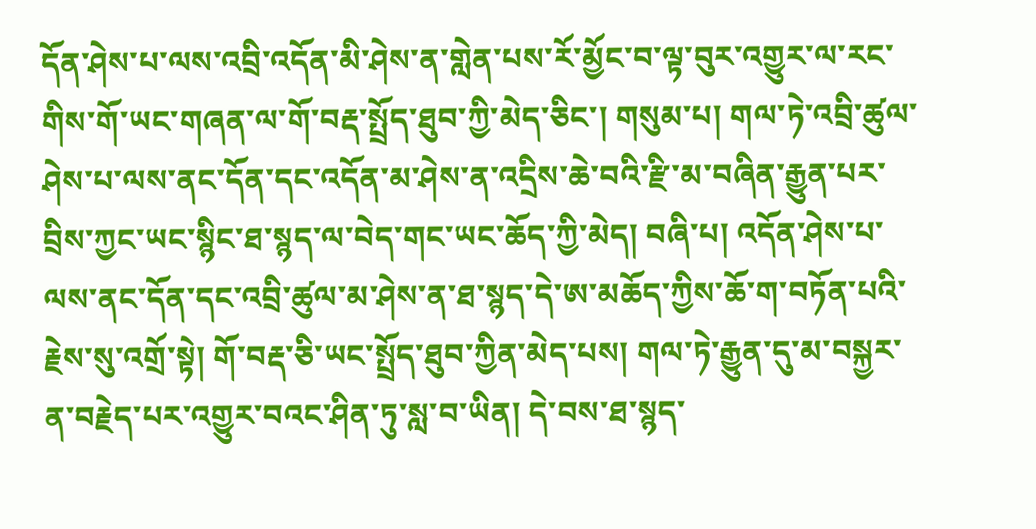དོན་ཤེས་པ་ལས་འབྲི་འདོན་མི་ཤེས་ན་གླེན་པས་རོ་མྱོང་བ་ལྟ་བུར་འགྱུར་ལ་རང་གིས་གོ་ཡང་གཞན་ལ་གོ་བརྡ་སྤྲོད་ཐུབ་ཀྱི་མེད་ཅིང་། གསུམ་པ། གལ་ཏེ་འབྲི་ཚུལ་ཤེས་པ་ལས་ནང་དོན་དང་འདོན་མ་ཤེས་ན་འདྲིས་ཆེ་བའི་རྫི་མ་བཞིན་རྒྱུན་པར་བྲིས་ཀྱང་ཡང་སྙིང་ཐ་སྙད་ལ་བེད་གང་ཡང་ཆོད་ཀྱི་མེད། བཞི་པ། འདོན་ཤེས་པ་ལས་ནང་དོན་དང་འབྲི་ཚུལ་མ་ཤེས་ན་ཐ་སྙད་དེ་ཨ་མཆོད་ཀྱིས་ཆོ་ག་བཏོན་པའི་རྗེས་སུ་འགྲོ་སྟེ། གོ་བརྡ་ཅི་ཡང་སྤྲོད་ཐུབ་ཀྱིན་མེད་པས། གལ་ཏེ་རྒྱུན་དུ་མ་བསྐྱར་ན་བརྗེད་པར་འགྱུར་བའང་ཤིན་ཏུ་སླ་བ་ཡིན། དེ་བས་ཐ་སྙད་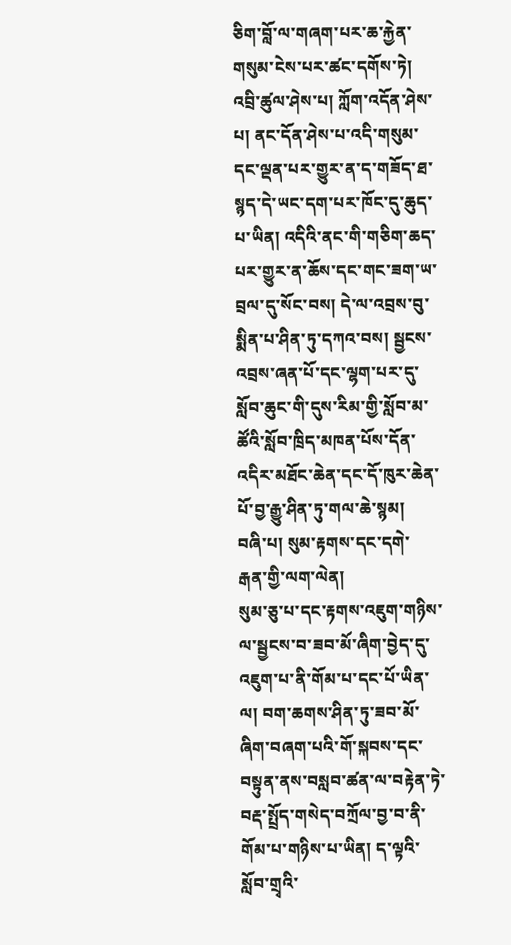ཅིག་བློ་ལ་གཞག་པར་ཆ་རྐྱེན་གསུམ་ངེས་པར་ཚང་དགོས་ཏེ། འབྲི་ཚུལ་ཤེས་པ། ཀློག་འདོན་ཤེས་པ། ནང་དོན་ཤེས་པ་འདི་གསུམ་དང་ལྡན་པར་གྱུར་ན་ད་གཟོད་ཐ་སྙད་དེ་ཡང་དག་པར་ཁོང་དུ་ཆུད་པ་ཡིན། འདིའི་ནང་གི་གཅིག་ཆད་པར་གྱུར་ན་ཆོས་དང་གང་ཟག་ཡ་བྲལ་དུ་སོང་བས། དེ་ལ་འབྲས་བུ་སྨིན་པ་ཤིན་ཏུ་དཀའ་བས། སྦྱངས་འབྲས་ཞན་པོ་དང་ལྷག་པར་དུ་སློབ་ཆུང་གི་དུས་རིམ་གྱི་སློབ་མ་ཚོའི་སློབ་ཁྲིད་མཁན་པོས་དོན་འདིར་མཐོང་ཆེན་དང་དོ་ཁུར་ཆེན་པོ་བྱ་རྒྱུ་ཤིན་ཏུ་གལ་ཆེ་སྙམ།
བཞི་པ། སུམ་རྟགས་དང་དགེ་
རྒན་གྱི་ལག་ལེན།
སུམ་ཅུ་པ་དང་རྟགས་འཇུག་གཉིས་ལ་སྦྱངས་བ་ཟབ་མོ་ཞིག་བྱེད་དུ་འཇུག་པ་ནི་གོམ་པ་དང་པོ་ཡིན་ལ། བག་ཆགས་ཤིན་ཏུ་ཟབ་མོ་ཞིག་བཞག་པའི་གོ་སྐབས་དང་བསྟུན་ནས་བསླབ་ཚན་ལ་བརྟེན་ཏེ་བརྡ་སྤྲོད་གསེད་བཀྲོལ་བྱ་བ་ནི་གོམ་པ་གཉིས་པ་ཡིན། ད་ལྟའི་སློབ་གྲྭའི་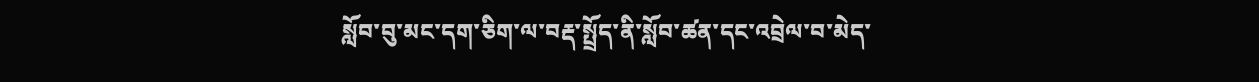སློབ་བུ་མང་དག་ཅིག་ལ་བརྡ་སྤྲོད་ནི་སློབ་ཚན་དང་འབྲེལ་བ་མེད་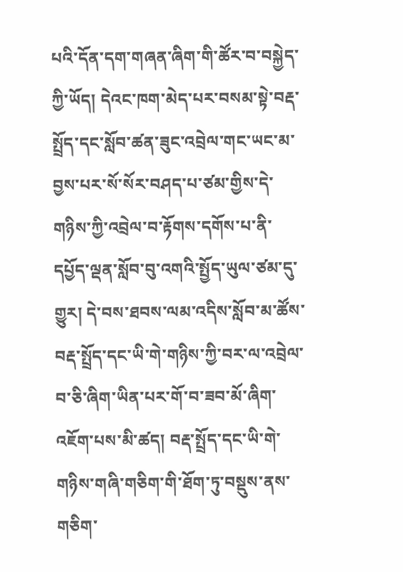པའི་དོན་དག་གཞན་ཞིག་གི་ཚོར་བ་བསྐྱེད་ཀྱི་ཡོད། དེའང་ཁག་མེད་པར་བསམ་སྟེ་བརྡ་སྤྲོད་དང་སློབ་ཚན་ཟུང་འབྲེལ་གང་ཡང་མ་བྱས་པར་སོ་སོར་བཤད་པ་ཙམ་གྱིས་དེ་གཉིས་ཀྱི་འབྲེལ་བ་རྟོགས་དགོས་པ་ནི་དཔྱོད་ལྡན་སློབ་བུ་འགའི་སྤྱོད་ཡུལ་ཙམ་དུ་གྱུར། དེ་བས་ཐབས་ལམ་འདིས་སློབ་མ་ཚོས་བརྡ་སྤྲོད་དང་ཡི་གེ་གཉིས་ཀྱི་བར་ལ་འབྲེལ་བ་ཅི་ཞིག་ཡིན་པར་གོ་བ་ཟབ་མོ་ཞིག་འཇོག་པས་མི་ཚད། བརྡ་སྤྲོད་དང་ཡི་གེ་གཉིས་གཞི་གཅིག་གི་ཐོག་ཏུ་བསྡུས་ནས་གཅིག་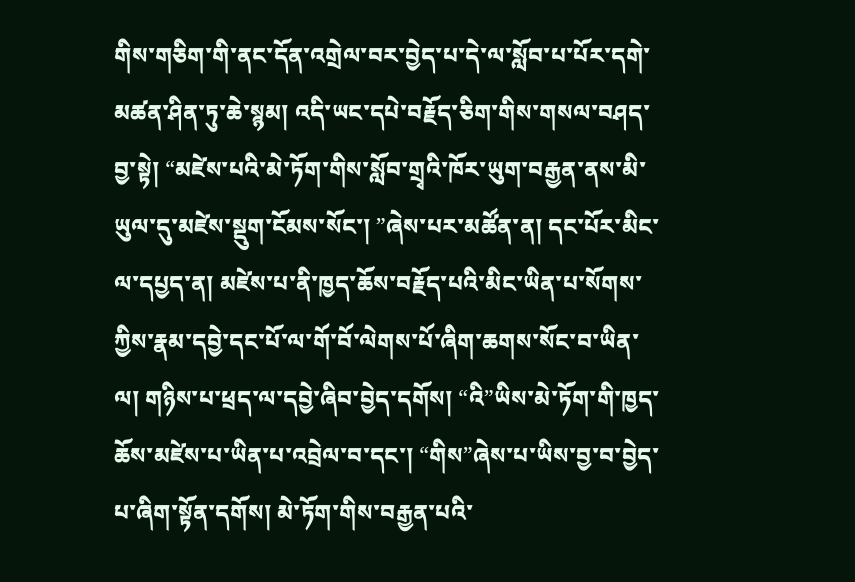གིས་གཅིག་གི་ནང་དོན་འགྲེལ་བར་བྱེད་པ་དེ་ལ་སློབ་པ་པོར་དགེ་མཚན་ཤིན་ཏུ་ཆེ་སྙམ། འདི་ཡང་དཔེ་བརྗོད་ཅིག་གིས་གསལ་བཤད་བྱ་སྟེ། “མཛེས་པའི་མེ་ཏོག་གིས་སློབ་གྲྭའི་ཁོར་ཡུག་བརྒྱན་ནས་མི་ཡུལ་དུ་མཛེས་སྡུག་ངོམས་སོང་། ”ཞེས་པར་མཚོན་ན། དང་པོར་མིང་ལ་དཔྱད་ན། མཛེས་པ་ནི་ཁྱད་ཆོས་བརྗོད་པའི་མིང་ཡིན་པ་སོགས་ཀྱིས་རྣམ་དབྱེ་དང་པོ་ལ་གོ་བོ་ལེགས་པོ་ཞིག་ཆགས་སོང་བ་ཡིན་ལ། གཉིས་པ་ཕྲད་ལ་དབྱེ་ཞིབ་བྱེད་དགོས། “འི”ཡིས་མེ་ཏོག་གི་ཁྱད་ཆོས་མཛེས་པ་ཡིན་པ་འབྲེལ་བ་དང་། “གིས”ཞེས་པ་ཡིས་བྱ་བ་བྱེད་པ་ཞིག་སྟོན་དགོས། མེ་ཏོག་གིས་བརྒྱན་པའི་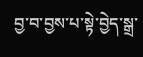བྱ་བ་བྱས་པ་སྟེ་བྱེད་སྒྲ་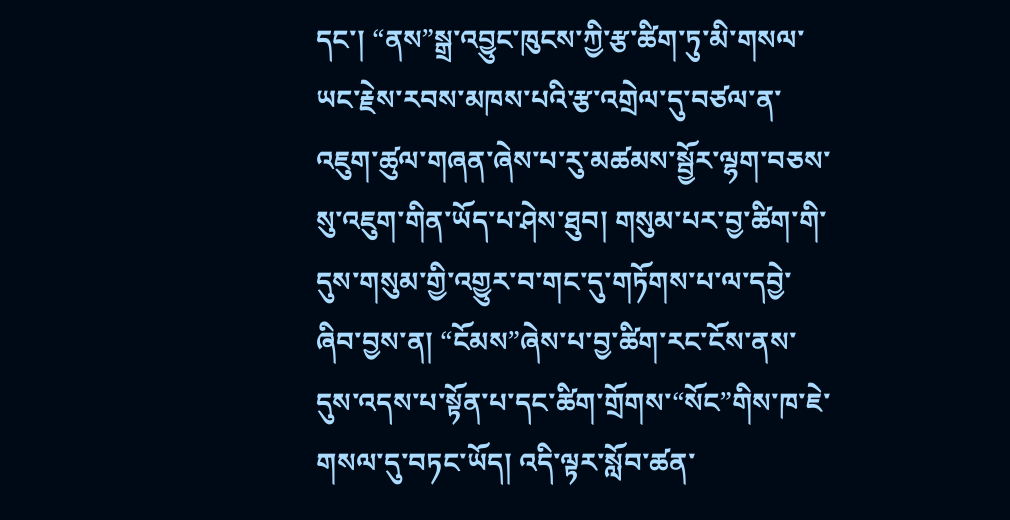དང་། “ནས”སྒྲ་འབྱུང་ཁུངས་ཀྱི་རྩ་ཚིག་ཏུ་མི་གསལ་ཡང་རྗེས་རབས་མཁས་པའི་རྩ་འགྲེལ་དུ་བཙལ་ན་འཇུག་ཚུལ་གཞན་ཞེས་པ་རུ་མཚམས་སྦྱོར་ལྷག་བཅས་སུ་འཇུག་གིན་ཡོད་པ་ཤེས་ཐུབ། གསུམ་པར་བྱ་ཚིག་གི་དུས་གསུམ་གྱི་འགྱུར་བ་གང་དུ་གཏོགས་པ་ལ་དབྱེ་ཞིབ་བྱས་ན། “ངོམས”ཞེས་པ་བྱ་ཚིག་རང་ངོས་ནས་དུས་འདས་པ་སྟོན་པ་དང་ཚིག་གྲོགས་“སོང”གིས་ཁ་ཇེ་གསལ་དུ་བཏང་ཡོད། འདི་ལྟར་སློབ་ཚན་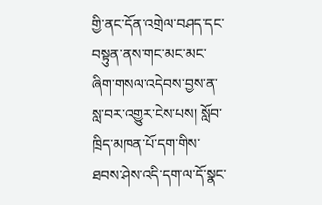གྱི་ནང་དོན་འགྲེལ་བཤད་དང་བསྟུན་ནས་གང་མང་མང་ཞིག་གསལ་འདེབས་བྱས་ན་སླ་བར་འགྱུར་ངེས་པས། སློབ་ཁྲིད་མཁན་པོ་དག་གིས་ཐབས་ཤེས་འདི་དག་ལ་དོ་སྣང་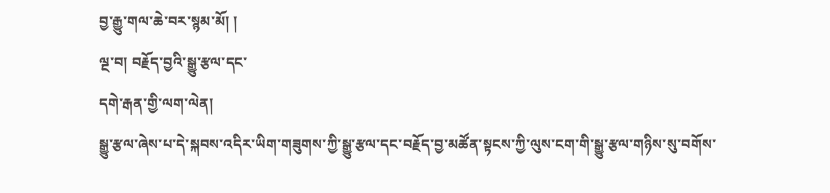བྱ་རྒྱུ་གལ་ཆེ་བར་སྙམ་མོ། །
ལྔ་བ། བརྗོད་བྱའི་སྒྱུ་རྩལ་དང་
དགེ་རྒན་གྱི་ལག་ལེན།
སྒྱུ་རྩལ་ཞེས་པ་དེ་སྐབས་འདིར་ཡིག་གཟུགས་ཀྱི་སྒྱུ་རྩལ་དང་བརྗོད་བྱ་མཚོན་སྟངས་ཀྱི་ལུས་ངག་གི་སྒྱུ་རྩལ་གཉིས་སུ་བགོས་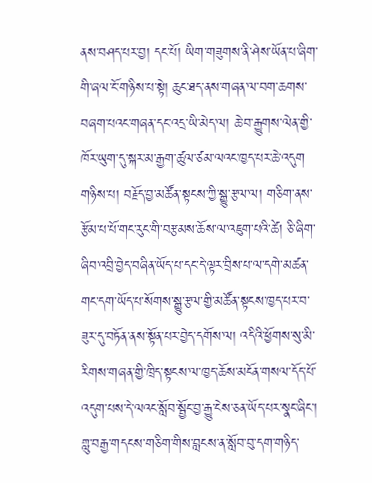ནས་བཤད་པར་བྱ། དང་པོ། ཡིག་གཟུགས་ནི་ཤེས་ཡོན་པ་ཞིག་གི་ཞལ་ངོ་གཉིས་པ་སྟེ། ཆུང་ཐད་ནས་གཞན་ལ་བག་ཆགས་བཞག་པའང་གཞན་དང་འདྲ་ཡི་མེད་ལ། ཆེ་བ་རྒྱུགས་ལེན་གྱི་ཁོར་ཡུག་དུ་སྐར་མ་རྒྱག་ཚུལ་ཙམ་ལའང་ཁྱད་པར་ཆེ་འདུག གཉིས་པ། བརྗོད་བྱ་མཚོན་སྟངས་ཀྱི་སྒྱུ་རྩལ་ལ། གཅིག་ནས་རྩོམ་པ་པོ་གང་རུང་གི་བརྩམས་ཆོས་ལ་འཇུག་པའི་ཚེ། ཅི་ཞིག་ཞིབ་འབྲི་བྱེད་བཞིན་ཡོད་པ་དང་དེ་ལྟར་བྲིས་པ་ལ་དགེ་མཚན་གང་དག་ཡོད་པ་སོགས་སྒྱུ་རྩལ་གྱི་མཚོན་སྟངས་ཁྱད་པར་བ་ཟུར་དུ་བཏོན་ནས་སྟོན་པར་བྱེད་དགོས་ལ། འདིའི་ཕྱོགས་སུ་མི་རིགས་གཞན་གྱི་ཁྲིད་སྟངས་ལ་ཁྱད་ཆོས་མངོན་གསལ་དོད་པོ་འདུག་པས་དེ་ལའང་སློབ་སྦྱོང་བྱ་རྒྱུ་ངེས་ཅན་ཡོད་པར་སྣང་ཞིང་། གླུ་བརྒྱ་གདངས་གཅིག་གིས་བླངས་ན་སློབ་བུ་དག་གཉིད་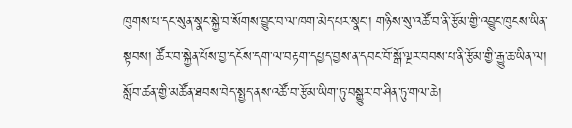ཁུགས་པ་དང་སུན་སྣང་སྐྱེ་བ་སོགས་བྱུང་བ་ལ་ཁག་མེད་པར་སྣང་། གཉིས་སུ་འཚོ་བ་ནི་རྩོམ་གྱི་འབྱུང་ཁུངས་ཡིན་སྟབས། ཚོར་བ་སྐྱེན་པོས་བྱ་དངོས་དག་ལ་བརྟག་དཔྱད་བྱས་ན་དབང་བོ་སྒོ་ལྔར་བབས་པ་ནི་རྩོམ་གྱི་རྒྱུ་ཆ་ཡིན་ལ། སློབ་ཚན་གྱི་མཚོན་ཐབས་བེད་སྤྱད་ནས་འཚོ་བ་རྩོམ་ཡིག་ཏུ་བསྒྱུར་བ་ཤིན་ཏུ་གལ་ཆེ།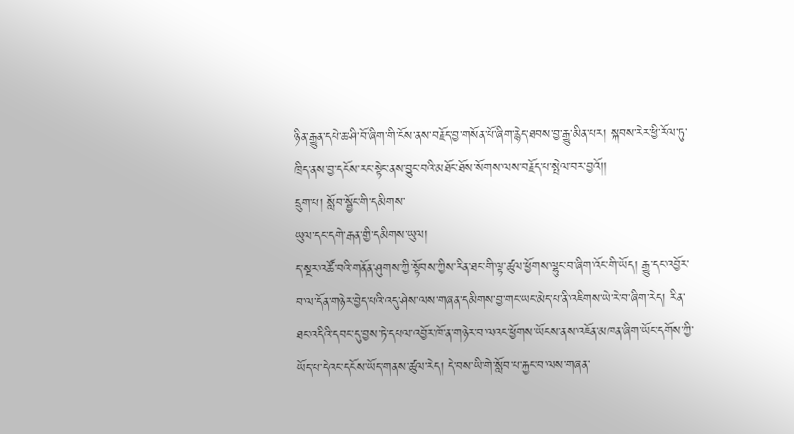ཉིན་རྒྱུན་དཔེ་ཆ་ཤི་བོ་ཞིག་གི་ངོས་ནས་བརྗོད་བྱ་གསོན་པོ་ཞིག་རྙེད་ཐབས་བྱ་རྒྱུ་མིན་པར། སྐབས་རེར་ཕྱི་རོལ་ཏུ་ཁྲིད་ནས་བྱ་དངོས་རང་སྟེང་ནས་བྱུང་བའི་མཐོང་ཐོས་སོགས་ལས་བརྗོད་པ་སྤེལ་བར་བྱའོ།།
དྲུག་པ། སློབ་སྦྱོང་གི་དམིགས་
ཡུལ་དང་དགེ་རྒན་གྱི་དམིགས་ཡུལ།
ད་སྔར་འཚོ་བའི་གནོན་ཤུགས་ཀྱི་སྟོབས་ཀྱིས་རིན་ཐང་གི་ལྟ་ཚུལ་ཕྱོགས་ལྷུང་བ་ཞིག་འོང་གི་ཡོད། རྒྱུ་དང་འབྱོར་བ་ལ་དོན་གཉེར་བྱེད་པའི་འདུ་ཤེས་ལས་གཞན་དམིགས་བྱ་གང་ཡང་མེད་པ་ནི་འཇིགས་ཡེ་རེ་བ་ཞིག་རེད། རིན་ཐང་འདིའི་དབང་དུ་བྱས་ཏེ་དཔལ་འབྱོར་ཁོ་ན་གཉེར་བ་ལའང་ཕྱོགས་ཡོངས་ནས་འཇོན་མཁན་ཞིག་ཡོང་དགོས་ཀྱི་ཡོད་པ་དེའང་དངོས་ཡོད་གནས་ཚུལ་རེད། དེ་བས་ཡི་གེ་སློབ་པ་རྐྱང་བ་ལས་གཞན་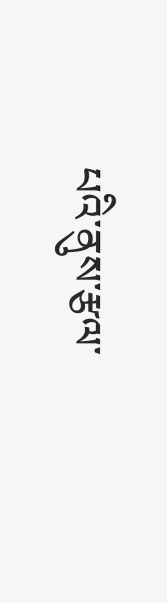པའི་ནུས་རྩལ་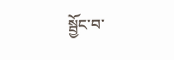སྦྱོང་བ་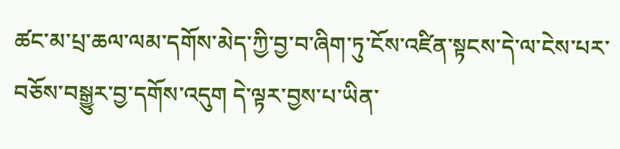ཚང་མ་པྲ་ཆལ་ལམ་དགོས་མེད་ཀྱི་བྱ་བ་ཞིག་ཏུ་ངོས་འཛིན་སྟངས་དེ་ལ་ངེས་པར་བཅོས་བསྒྱུར་བྱ་དགོས་འདུག དེ་ལྟར་བྱས་པ་ཡིན་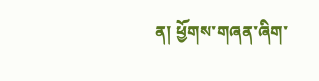ན། ཕྱོགས་གཞན་ཞིག་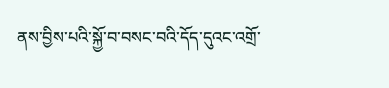ནས་བྱིས་པའི་སྐྱོ་བ་བསང་བའི་དོད་དུའང་འགྲོ་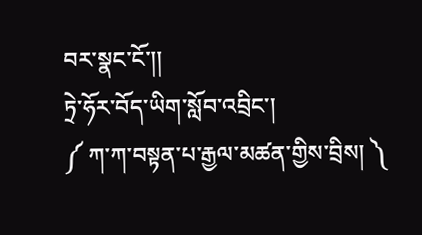བར་སྣང་ངོ་།།
ཏྲེ་ཧོར་བོད་ཡིག་སློབ་འབྲིང་།
༼ ཀ་ཀ་བསྟན་པ་རྒྱལ་མཚན་གྱིས་བྲིས། ༽